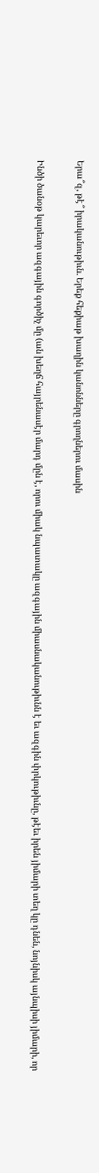Երա՞զ, թէ՞ իրականութիւն. Երեք հեքիաթ խաղին կանոնները գրողներու մասին

Ինծի ծանօթ կարեւոր ազգային գործիչ մը (ան խեղճ հայրենասէր մարդ մըն է, որու միակ նպատակը ազգային միասնականութիւնն է եւ ազգին փրկութիւնը, թէեւ իրեն յիմարի տեղ կը դնեն, նոյնիսկ այնպիսի յիմարի, որ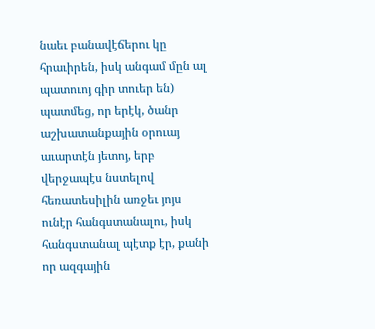նաեւ բանավէճերու կը հրաւիրեն, իսկ անգամ մըն ալ պատուոյ գիր տուեր են) պատմեց, որ երէկ, ծանր աշխատանքային օրուայ աւարտէն յետոյ, երբ վերջապէս նստելով հեռատեսիլին առջեւ յոյս ունէր հանգստանալու, իսկ հանգստանալ պէտք էր, քանի որ ազգային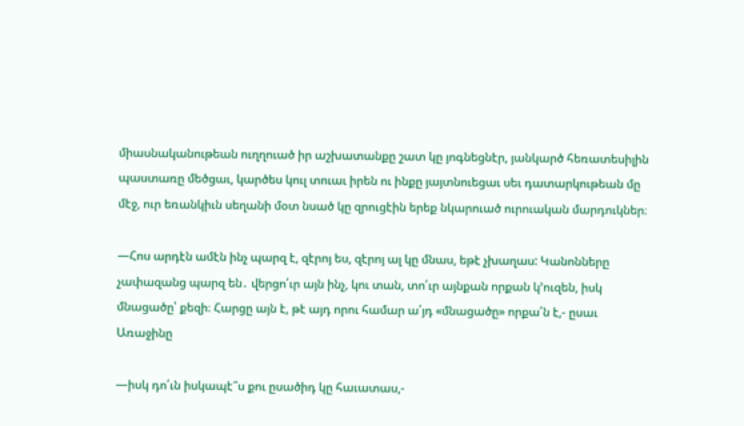միասնականութեան ուղղուած իր աշխատանքը շատ կը յոգնեցնէր, յանկարծ հեռատեսիլին պաստառը մեծցաւ, կարծես կուլ տուաւ իրեն ու ինքը յայտնուեցաւ սեւ դատարկութեան մը մէջ, ուր եռանկիւն սեղանի մօտ նսած կը զրուցէին երեք նկարուած ուրուական մարդուկներ։

—Հոս արդէն ամէն ինչ պարզ է, զէրոյ ես, զէրոյ ալ կը մնաս, եթէ չխաղաս: Կանոնները չափազանց պարզ են․ վերցո՛ւր այն ինչ, կու տան, տո՛ւր այնքան որքան կ’ուզեն, իսկ մնացածը՝ քեզի։ Հարցը այն է, թէ այդ որու համար ա՛յդ «մնացածը» որքա՛ն է,- ըսաւ Առաջինը

—իսկ դո՛ւն իսկապէ՞ս քու ըսածիդ կը հաւատաս,-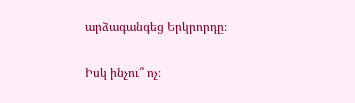արձագանգեց Երկրորդը։

Իսկ ինչու՞ ոչ։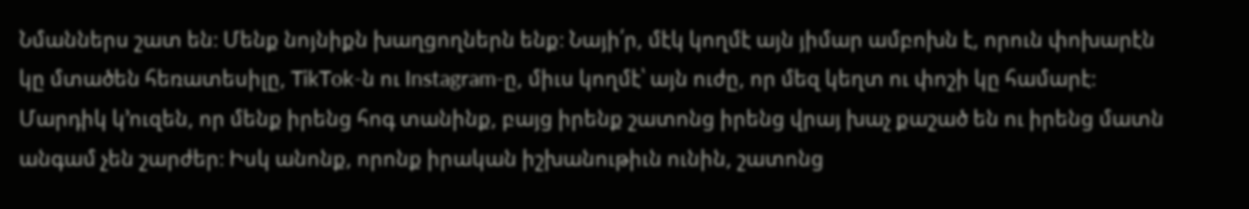Նմաններս շատ են։ Մենք նոյնիքն խաղցողներն ենք։ Նայի՛ր, մէկ կողմէ այն յիմար ամբոխն է, որուն փոխարէն կը մտածեն հեռատեսիլը, TikTok-ն ու Instagram-ը, միւս կողմէ՝ այն ուժը, որ մեզ կեղտ ու փոշի կը համարէ։ Մարդիկ կ’ուզեն, որ մենք իրենց հոգ տանինք, բայց իրենք շատոնց իրենց վրայ խաչ քաշած են ու իրենց մատն անգամ չեն շարժեր։ Իսկ անոնք, որոնք իրական իշխանութիւն ունին, շատոնց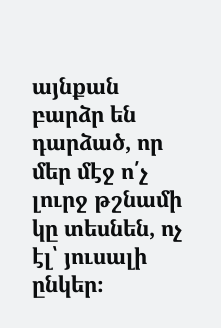այնքան բարձր են դարձած, որ մեր մէջ ո՛չ լուրջ թշնամի կը տեսնեն, ոչ էլ՝ յուսալի ընկեր։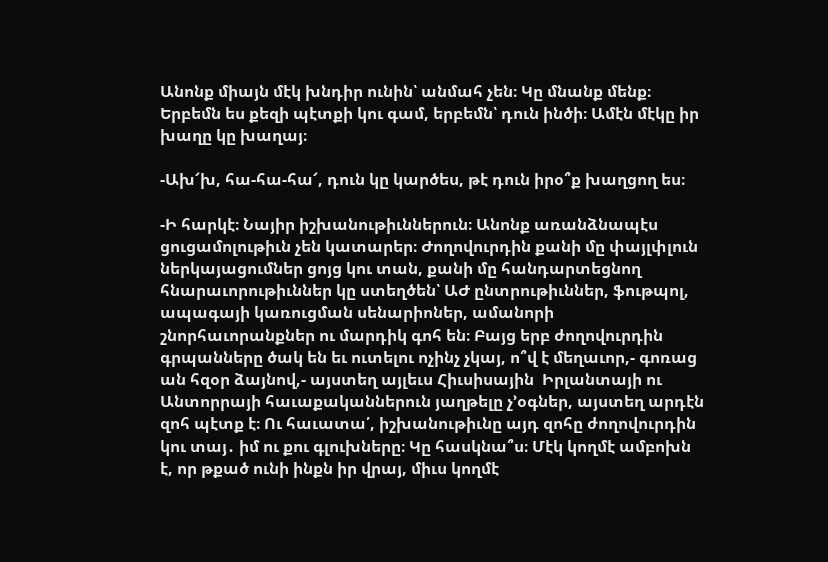Անոնք միայն մէկ խնդիր ունին՝ անմահ չեն։ Կը մնանք մենք։ Երբեմն ես քեզի պէտքի կու գամ, երբեմն՝ դուն ինծի։ Ամէն մէկը իր խաղը կը խաղայ։

-Ախ՜խ, հա-հա-հա՜, դուն կը կարծես, թէ դուն իրօ՞ք խաղցող ես։

-Ի հարկէ։ Նայիր իշխանութիւններուն։ Անոնք առանձնապէս ցուցամոլութիւն չեն կատարեր։ Ժողովուրդին քանի մը փայլփլուն ներկայացումներ ցոյց կու տան, քանի մը հանդարտեցնող հնարաւորութիւններ կը ստեղծեն՝ ԱԺ ընտրութիւններ, ֆութպոլ, ապագայի կառուցման սենարիոներ, ամանորի շնորհաւորանքներ ու մարդիկ գոհ են։ Բայց երբ ժողովուրդին գրպանները ծակ են եւ ուտելու ոչինչ չկայ, ո՞վ է մեղաւոր,- գոռաց ան հզօր ձայնով,- այստեղ այլեւս Հիւսիսային  Իրլանտայի ու Անտորրայի հաւաքականներուն յաղթելը չ’օգներ, այստեղ արդէն զոհ պէտք է։ Ու հաւատա՛, իշխանութիւնը այդ զոհը ժողովուրդին կու տայ․ իմ ու քու գլուխները։ Կը հասկնա՞ս։ Մէկ կողմէ ամբոխն է, որ թքած ունի ինքն իր վրայ, միւս կողմէ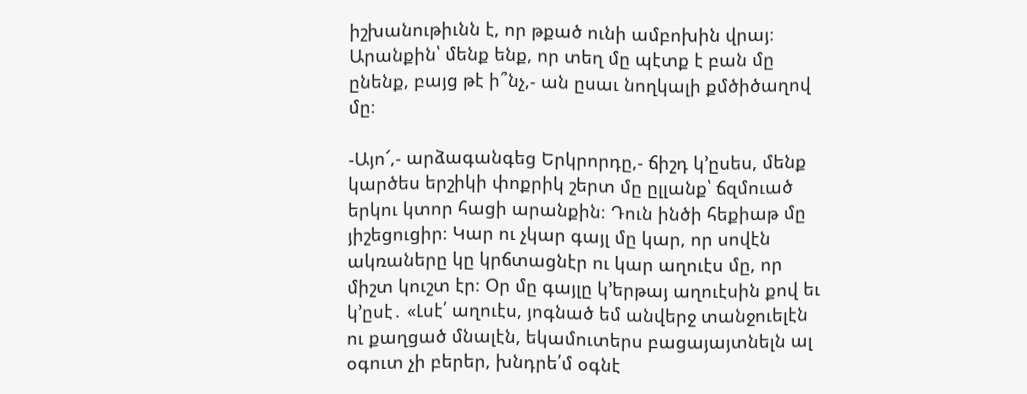իշխանութիւնն է, որ թքած ունի ամբոխին վրայ։ Արանքին՝ մենք ենք, որ տեղ մը պէտք է բան մը ընենք, բայց թէ ի՞նչ,- ան ըսաւ նողկալի քմծիծաղով մը։

-Այո՜,- արձագանգեց Երկրորդը,- ճիշդ կ’ըսես, մենք կարծես երշիկի փոքրիկ շերտ մը ըլլանք՝ ճզմուած երկու կտոր հացի արանքին։ Դուն ինծի հեքիաթ մը յիշեցուցիր։ Կար ու չկար գայլ մը կար, որ սովէն ակռաները կը կրճտացնէր ու կար աղուէս մը, որ միշտ կուշտ էր։ Օր մը գայլը կ’երթայ աղուէսին քով եւ կ’ըսէ․ «Լսէ՛ աղուէս, յոգնած եմ անվերջ տանջուելէն ու քաղցած մնալէն, եկամուտերս բացայայտնելն ալ օգուտ չի բերեր, խնդրե՛մ օգնէ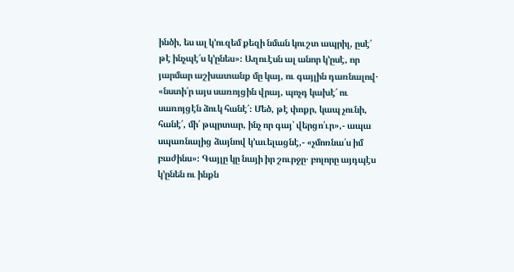ինծի, ես ալ կ’ուզեմ քեզի նման կուշտ ապրիլ, ըսէ՛ թէ ինչպէ՛ս կ’ընես»։ Աղուէսն ալ անոր կ’ըսէ, որ յարմար աշխատանք մը կայ, ու գայլին դառնալով․ «նստի՛ր այս սառոյցին վրայ, պոչդ կախէ՛ ու սառոյցէն ձուկ հանէ՛։ Մեծ, թէ փոքր, կապ չունի, հանէ՛, մի՛ թպրտար, ինչ որ գայ՝ վերցո՛ւր»,- ապա սպառնալից ձայնով կ’աւելացնէ,- «չմոռնա՛ս իմ բաժինս»։ Գայլը կը նայի իր շուրջը․ բոլորը այդպէս կ’ընեն ու ինքն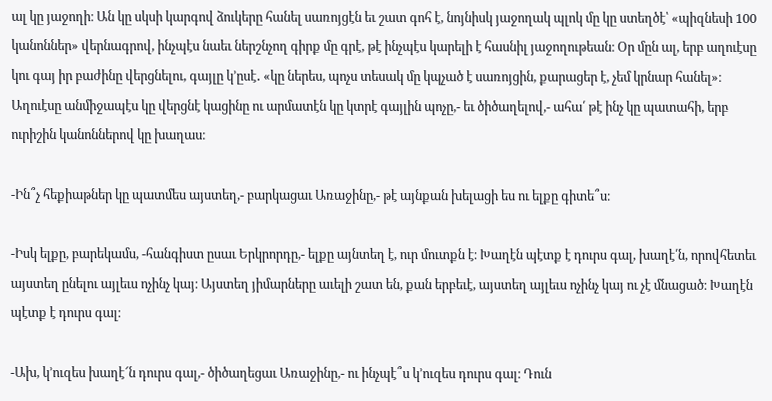ալ կը յաջողի։ Ան կը սկսի կարգով ձուկերը հանել սառոյցէն եւ շատ գոհ է, նոյնիսկ յաջողակ պլոկ մը կը ստեղծէ՝ «պիզնեսի 100 կանոններ» վերնագրով, ինչպէս նաեւ ներշնչող գիրք մը գրէ, թէ ինչպէս կարելի է հասնիլ յաջողութեան։ Օր մըն ալ, երբ աղուէսը կու գայ իր բաժինը վերցնելու, գայլը կ’ըսէ․ «կը ներես, պոչս տեսակ մը կպչած է սառոյցին, քարացեր է, չեմ կրնար հանել»։ Աղուէսը անմիջապէս կը վերցնէ կացինը ու արմատէն կը կտրէ գայլին պոչը,- եւ ծիծաղելով,- ահա՛ թէ ինչ կը պատահի, երբ ուրիշին կանոններով կը խաղաս։

-Ին՞չ հեքիաթներ կը պատմես այստեղ,- բարկացաւ Առաջինը,- թէ այնքան խելացի ես ու ելքը գիտե՞ս։

-Իսկ ելքը, բարեկամս, -հանգիստ ըսաւ Երկրորդը,- ելքը այնտեղ է, ուր մուտքն է։ Խաղէն պէտք է դուրս գալ, խաղէ՛ն, որովհետեւ այստեղ ընելու այլեւս ոչինչ կայ։ Այստեղ յիմարները աւելի շատ են, քան երբեւէ, այստեղ այլեւս ոչինչ կայ ու չէ մնացած։ Խաղէն պէտք է դուրս գալ։

-Ախ, կ’ուզես խաղէ՜ն դուրս գալ,- ծիծաղեցաւ Առաջինը,- ու ինչպէ՞ս կ’ուզես դուրս գալ։ Դուն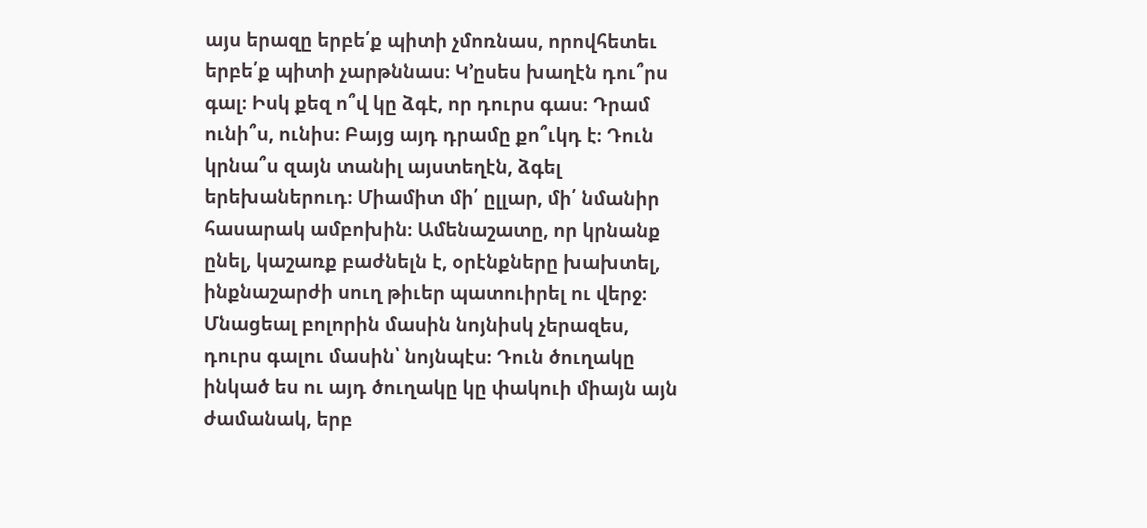այս երազը երբե՛ք պիտի չմոռնաս, որովհետեւ երբե՛ք պիտի չարթննաս։ Կ’ըսես խաղէն դու՞րս գալ։ Իսկ քեզ ո՞վ կը ձգէ, որ դուրս գաս։ Դրամ ունի՞ս, ունիս։ Բայց այդ դրամը քո՞ւկդ է։ Դուն կրնա՞ս զայն տանիլ այստեղէն, ձգել երեխաներուդ։ Միամիտ մի՛ ըլլար, մի՛ նմանիր հասարակ ամբոխին։ Ամենաշատը, որ կրնանք ընել, կաշառք բաժնելն է, օրէնքները խախտել, ինքնաշարժի սուղ թիւեր պատուիրել ու վերջ։ Մնացեալ բոլորին մասին նոյնիսկ չերազես, դուրս գալու մասին՝ նոյնպէս։ Դուն ծուղակը ինկած ես ու այդ ծուղակը կը փակուի միայն այն ժամանակ, երբ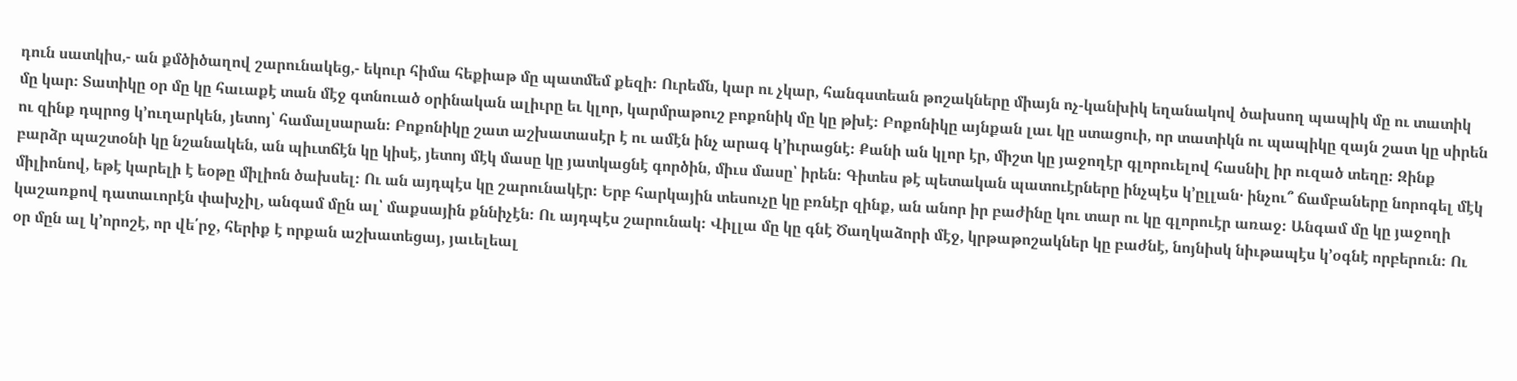դուն սատկիս,- ան քմծիծաղով շարունակեց,- եկուր հիմա հեքիաթ մը պատմեմ քեզի։ Ուրեմն, կար ու չկար, հանգստեան թոշակները միայն ոչ-կանխիկ եղանակով ծախսող պապիկ մը ու տատիկ մը կար։ Տատիկը օր մը կը հաւաքէ տան մէջ գտնուած օրինական ալիւրը եւ կլոր, կարմրաթուշ բոքոնիկ մը կը թխէ։ Բոքոնիկը այնքան լաւ կը ստացուի, որ տատիկն ու պապիկը զայն շատ կը սիրեն ու զինք դպրոց կ’ուղարկեն, յետոյ՝ համալսարան։ Բոքոնիկը շատ աշխատասէր է ու ամէն ինչ արագ կ’իւրացնէ։ Քանի ան կլոր էր, միշտ կը յաջողէր գլորուելով հասնիլ իր ուզած տեղը։ Զինք բարձր պաշտօնի կը նշանակեն, ան պիւտճէն կը կիսէ, յետոյ մէկ մասը կը յատկացնէ գործին, միւս մասը՝ իրեն։ Գիտես թէ պետական պատուէրները ինչպէս կ’ըլլան․ ինչու՞ ճամբաները նորոգել մէկ միլիոնով, եթէ կարելի է եօթը միլիոն ծախսել։ Ու ան այդպէս կը շարունակէր։ Երբ հարկային տեսուչը կը բռնէր զինք, ան անոր իր բաժինը կու տար ու կը գլորուէր առաջ։ Անգամ մը կը յաջողի կաշառքով դատաւորէն փախչիլ, անգամ մըն ալ՝ մաքսային քննիչէն։ Ու այդպէս շարունակ։ Վիլլա մը կը գնէ Ծաղկաձորի մէջ, կրթաթոշակներ կը բաժնէ, նոյնիսկ նիւթապէս կ’օգնէ որբերուն։ Ու օր մըն ալ կ’որոշէ, որ վե՛րջ, հերիք է որքան աշխատեցայ, յաւելեալ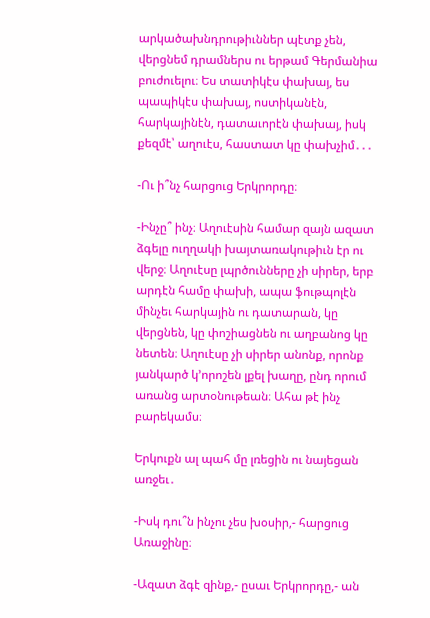արկածախնդրութիւններ պէտք չեն, վերցնեմ դրամներս ու երթամ Գերմանիա բուժուելու։ Ես տատիկէս փախայ, ես պապիկէս փախայ, ոստիկանէն, հարկայինէն, դատաւորէն փախայ, իսկ քեզմէ՝ աղուէս, հաստատ կը փախչիմ․․․

-Ու ի՞նչ հարցուց Երկրորդը։

-Ինչը՞ ինչ։ Աղուէսին համար զայն ազատ ձգելը ուղղակի խայտառակութիւն էր ու վերջ։ Աղուէսը լպրծունները չի սիրեր, երբ արդէն համը փախի, ապա ֆութպոլէն մինչեւ հարկային ու դատարան, կը վերցնեն, կը փոշիացնեն ու աղբանոց կը նետեն։ Աղուէսը չի սիրեր անոնք, որոնք յանկարծ կ’որոշեն լքել խաղը, ընդ որում առանց արտօնութեան։ Ահա թէ ինչ բարեկամս։

Երկուքն ալ պահ մը լռեցին ու նայեցան առջեւ․

-Իսկ դու՞ն ինչու չես խօսիր,- հարցուց Առաջինը։

-Ազատ ձգէ զինք,- ըսաւ Երկրորդը,- ան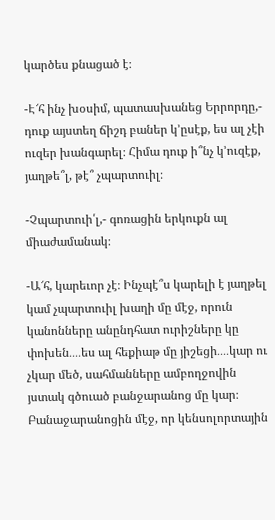կարծես քնացած է։

-Է՜հ ինչ խօսիմ, պատասխանեց Երրորդը,- դուք այստեղ ճիշդ բաներ կ’ըսէք, ես ալ չէի ուզեր խանգարել։ Հիմա դուք ի՞նչ կ’ուզէք, յաղթե՞լ, թէ՞ չպարտուիլ։

-Չպարտուի՛լ,- գոռացին երկուքն ալ միաժամանակ։

-Ա՜հ, կարեւոր չէ։ Ինչպէ՞ս կարելի է յաղթել կամ չպարտուիլ խաղի մը մէջ, որուն կանոնները անընդհատ ուրիշները կը փոխեն․․․․ես ալ հեքիաթ մը յիշեցի․․․․կար ու չկար մեծ, սահմանները ամբողջովին յստակ գծուած բանջարանոց մը կար։ Բանաջարանոցին մէջ, որ կենսոլորտային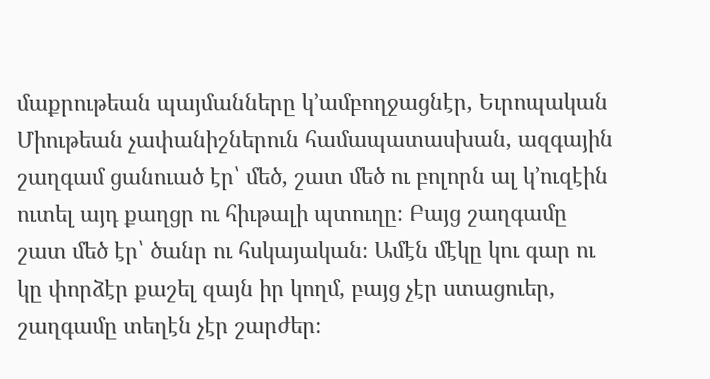մաքրութեան պայմանները կ’ամբողջացնէր, Եւրոպական Միութեան չափանիշներուն համապատասխան, ազգային շաղգամ ցանուած էր՝ մեծ, շատ մեծ ու բոլորն ալ կ’ուզէին ուտել այդ քաղցր ու հիւթալի պտուղը։ Բայց շաղգամը շատ մեծ էր՝ ծանր ու հսկայական։ Ամէն մէկը կու գար ու կը փորձէր քաշել զայն իր կողմ, բայց չէր ստացուեր, շաղգամը տեղէն չէր շարժեր։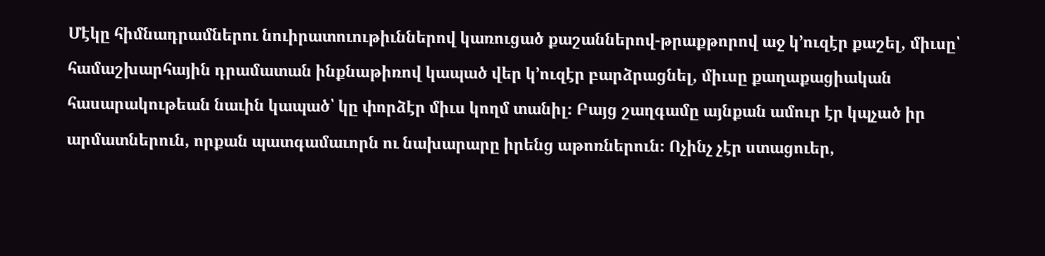Մէկը հիմնադրամներու նուիրատուութիւններով կառուցած քաշաններով-թրաքթորով աջ կ’ուզէր քաշել, միւսը՝ համաշխարհային դրամատան ինքնաթիռով կապած վեր կ’ուզէր բարձրացնել, միւսը քաղաքացիական հասարակութեան նաւին կապած՝ կը փորձէր միւս կողմ տանիլ։ Բայց շաղգամը այնքան ամուր էր կպչած իր արմատներուն, որքան պատգամաւորն ու նախարարը իրենց աթոռներուն։ Ոչինչ չէր ստացուեր,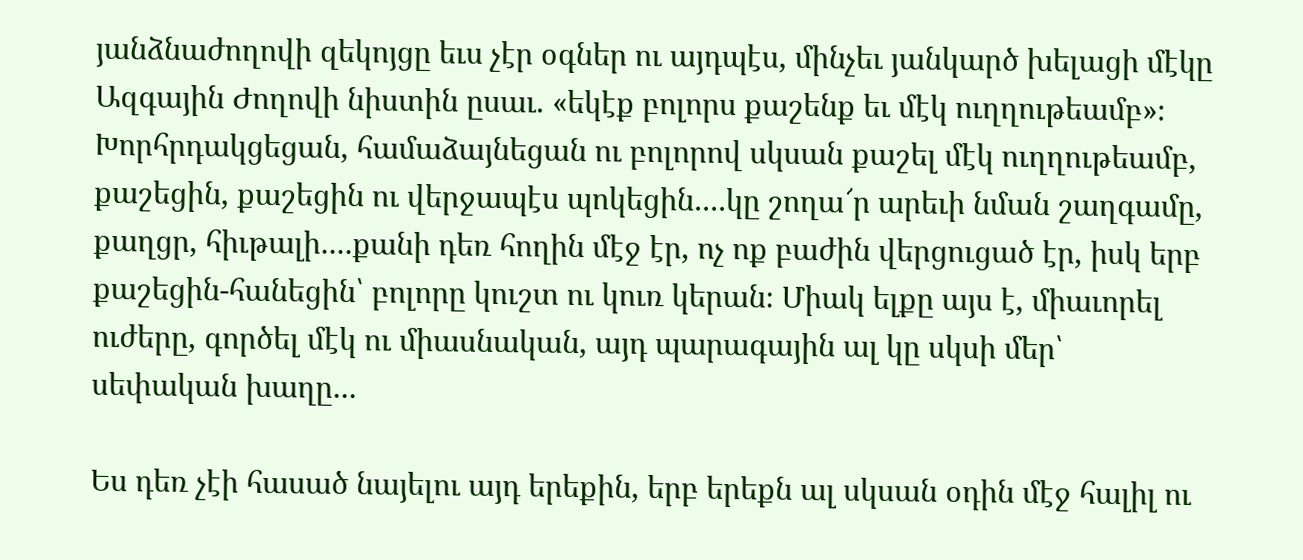յանձնաժողովի զեկոյցը եւս չէր օգներ ու այդպէս, մինչեւ յանկարծ խելացի մէկը Ազգային Ժողովի նիստին ըսաւ. «եկէք բոլորս քաշենք եւ մէկ ուղղութեամբ»։ Խորհրդակցեցան, համաձայնեցան ու բոլորով սկսան քաշել մէկ ուղղութեամբ, քաշեցին, քաշեցին ու վերջապէս պոկեցին․․․․կը շողա՜ր արեւի նման շաղգամը, քաղցր, հիւթալի․․․․քանի դեռ հողին մէջ էր, ոչ ոք բաժին վերցուցած էր, իսկ երբ քաշեցին-հանեցին՝ բոլորը կուշտ ու կուռ կերան։ Միակ ելքը այս է, միաւորել ուժերը, գործել մէկ ու միասնական, այդ պարագային ալ կը սկսի մեր՝ սեփական խաղը․․․

Ես դեռ չէի հասած նայելու այդ երեքին, երբ երեքն ալ սկսան օդին մէջ հալիլ ու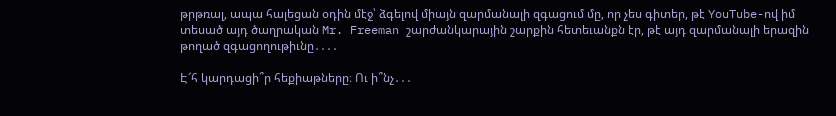թրթռալ, ապա հալեցան օդին մէջ՝ ձգելով միայն զարմանալի զգացում մը, որ չես գիտեր, թէ YouTube-ով իմ տեսած այդ ծաղրական Mr. Freeman շարժանկարային շարքին հետեւանքն էր, թէ այդ զարմանալի երազին թողած զգացողութիւնը․․․․

Է՜հ կարդացի՞ր հեքիաթները։ Ու ի՞նչ․․․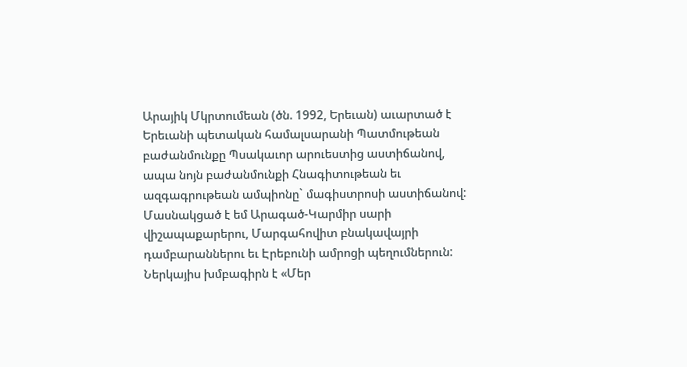Արայիկ Մկրտումեան (ծն. 1992, Երեւան) աւարտած է Երեւանի պետական համալսարանի Պատմութեան բաժանմունքը Պսակաւոր արուեստից աստիճանով, ապա նոյն բաժանմունքի Հնագիտութեան եւ ազգագրութեան ամպիոնը` մագիստրոսի աստիճանով: Մասնակցած է եմ Արագած-Կարմիր սարի վիշապաքարերու, Մարգահովիտ բնակավայրի դամբարաններու եւ Էրեբունի ամրոցի պեղումներուն: Ներկայիս խմբագիրն է «Մեր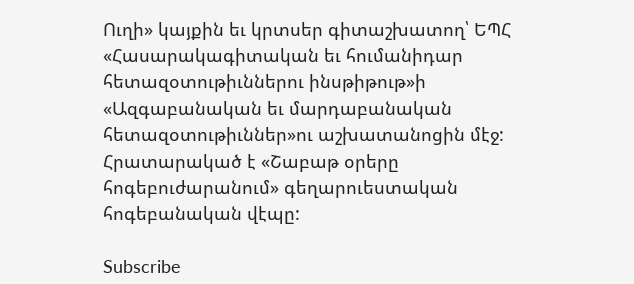Ուղի» կայքին եւ կրտսեր գիտաշխատող՝ ԵՊՀ «Հասարակագիտական եւ հումանիդար հետազօտութիւններու ինսթիթութ»ի «Ազգաբանական եւ մարդաբանական հետազօտութիւններ»ու աշխատանոցին մէջ: Հրատարակած է «Շաբաթ օրերը հոգեբուժարանում» գեղարուեստական հոգեբանական վէպը:

Subscribe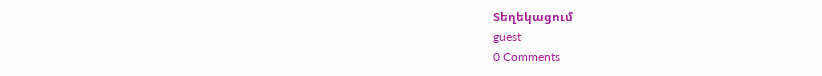Տեղեկացում
guest
0 Comments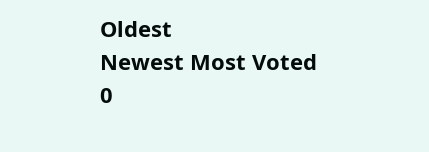Oldest
Newest Most Voted
0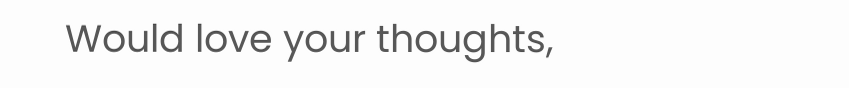Would love your thoughts,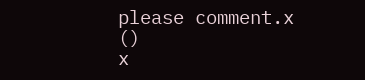please comment.x
()
x